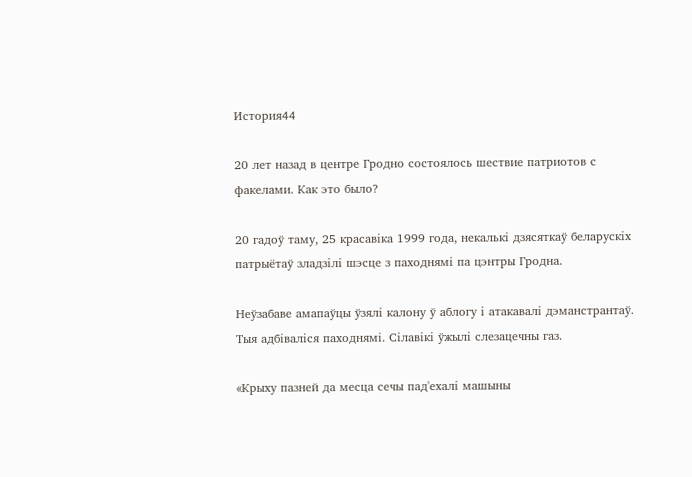История44

20 лет назад в центре Гродно состоялось шествие патриотов с факелами. Как это было?

20 гадоў таму, 25 красавіка 1999 года, некалькі дзясяткаў беларускіх патрыётаў зладзілі шэсце з паходнямі па цэнтры Гродна.

Неўзабаве амапаўцы ўзялі калону ў аблогу і атакавалі дэманстрантаў. Тыя адбіваліся паходнямі. Сілавікі ўжылі слезацечны газ.

«Крыху пазней да месца сечы пад'ехалі машыны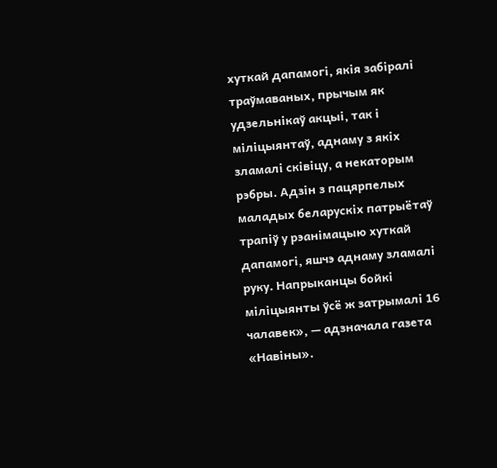хуткай дапамогі, якія забіралі траўмаваных, прычым як удзельнікаў акцыі, так і міліцыянтаў, аднаму з якіх зламалі сківіцу, а некаторым рэбры. Адзін з пацярпелых маладых беларускіх патрыётаў трапіў у рэанімацыю хуткай дапамогі, яшчэ аднаму зламалі руку. Напрыканцы бойкі міліцыянты ўсё ж затрымалі 16 чалавек», — адзначала газета «Навіны».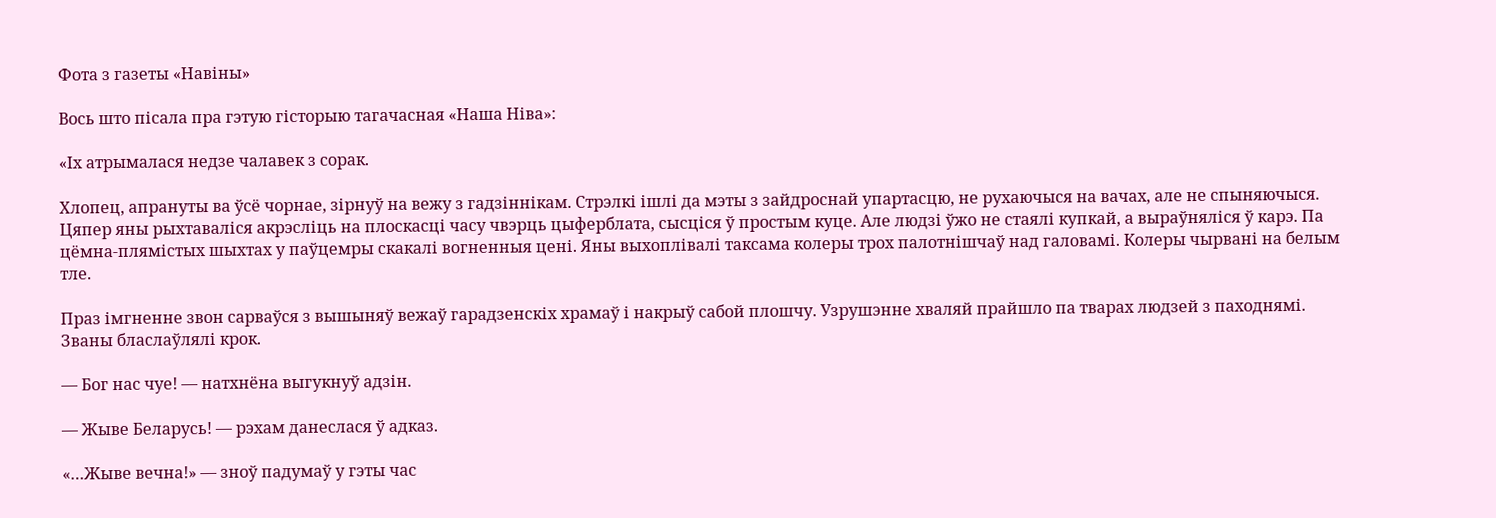Фота з газеты «Навіны»

Вось што пісала пра гэтую гісторыю тагачасная «Наша Ніва»:

«Іх атрымалася недзе чалавек з сорак.

Хлопец, апрануты ва ўсё чорнае, зірнуў на вежу з гадзіннікам. Стрэлкі ішлі да мэты з зайдроснай упартасцю, не рухаючыся на вачах, але не спыняючыся. Цяпер яны рыхтаваліся акрэсліць на плоскасці часу чвэрць цыферблата, сысціся ў простым куце. Але людзі ўжо не стаялі купкай, а выраўняліся ў карэ. Па цёмна-плямістых шыхтах у паўцемры скакалі вогненныя цені. Яны выхоплівалі таксама колеры трох палотнішчаў над галовамі. Колеры чырвані на белым тле.

Праз імгненне звон сарваўся з вышыняў вежаў гарадзенскіх храмаў і накрыў сабой плошчу. Узрушэнне хваляй прайшло па тварах людзей з паходнямі. Званы бласлаўлялі крок.

— Бог нас чуе! — натхнёна выгукнуў адзін.

— Жыве Беларусь! — рэхам данеслася ў адказ.

«…Жыве вечна!» — зноў падумаў у гэты час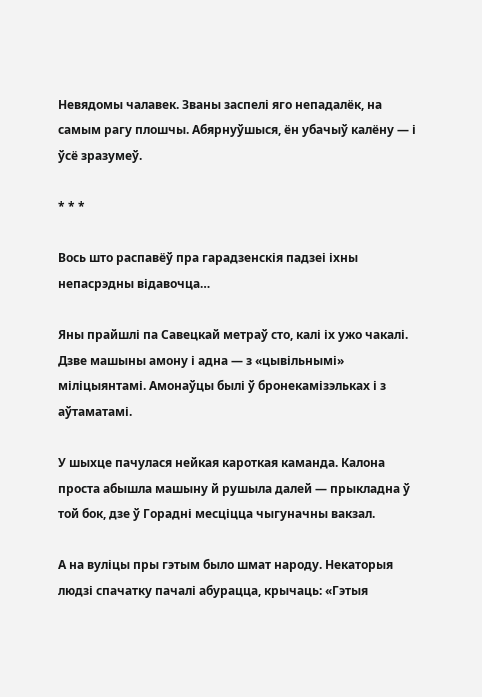Невядомы чалавек. Званы заспелі яго непадалёк, на самым рагу плошчы. Абярнуўшыся, ён убачыў калёну — і ўсё зразумеў.

* * *

Вось што распавёў пра гарадзенскія падзеі іхны непасрэдны відавочца…

Яны прайшлі па Савецкай метраў сто, калі іх ужо чакалі. Дзве машыны амону і адна — з «цывільнымі» міліцыянтамі. Амонаўцы былі ў бронекамізэльках і з аўтаматамі.

У шыхце пачулася нейкая кароткая каманда. Калона проста абышла машыну й рушыла далей — прыкладна ў той бок, дзе ў Горадні месціцца чыгуначны вакзал.

А на вуліцы пры гэтым было шмат народу. Некаторыя людзі спачатку пачалі абурацца, крычаць: «Гэтыя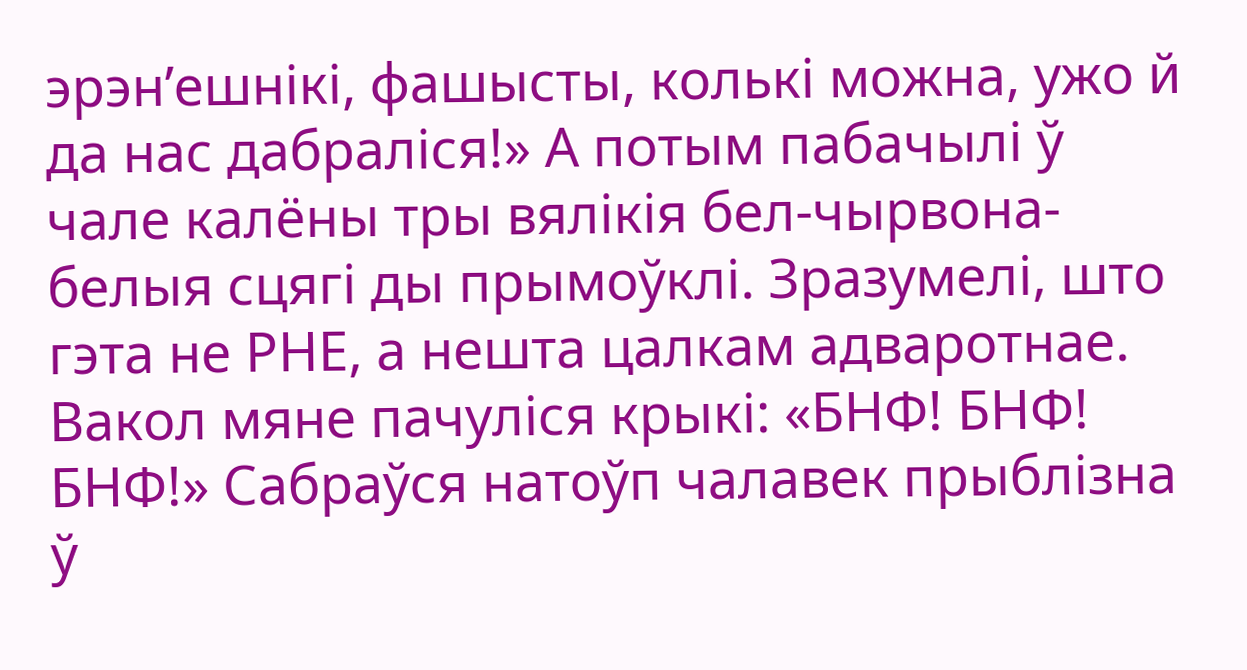эрэн’ешнікі, фашысты, колькі можна, ужо й да нас дабраліся!» А потым пабачылі ў чале калёны тры вялікія бел-чырвона-белыя сцягі ды прымоўклі. Зразумелі, што гэта не РНЕ, а нешта цалкам адваротнае. Вакол мяне пачуліся крыкі: «БНФ! БНФ! БНФ!» Сабраўся натоўп чалавек прыблізна ў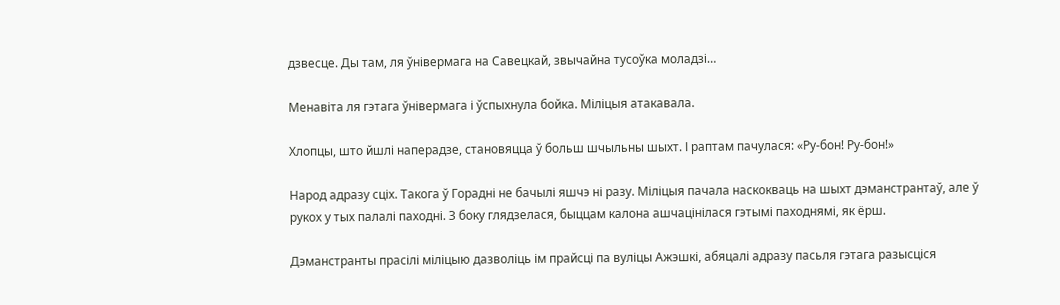дзвесце. Ды там, ля ўнівермага на Савецкай, звычайна тусоўка моладзі…

Менавіта ля гэтага ўнівермага і ўспыхнула бойка. Міліцыя атакавала.

Хлопцы, што йшлі наперадзе, становяцца ў больш шчыльны шыхт. І раптам пачулася: «Ру-бон! Ру-бон!»

Народ адразу сціх. Такога ў Горадні не бачылі яшчэ ні разу. Міліцыя пачала наскокваць на шыхт дэманстрантаў, але ў рукох у тых палалі паходні. З боку глядзелася, быццам калона ашчацінілася гэтымі паходнямі, як ёрш.

Дэманстранты прасілі міліцыю дазволіць ім прайсці па вуліцы Ажэшкі, абяцалі адразу пасьля гэтага разысціся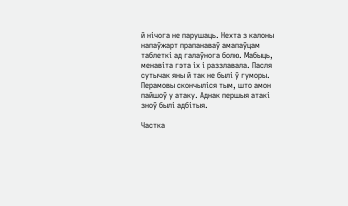й нічога не парушаць. Нехта з калоны напаўжарт прапанаваў амапаўцам таблеткі ад галаўнога болю. Мабыць, менавіта гэта іх і раззлавала. Пасля сутычак яны й так не былі ў гуморы. Перамовы скончыліся тым, што амон пайшоў у атаку. Аднак першыя атакі зноў былі адбітыя.

Частка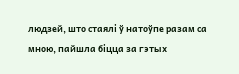людзей, што стаялі ў натоўпе разам са мною, пайшла біцца за гэтых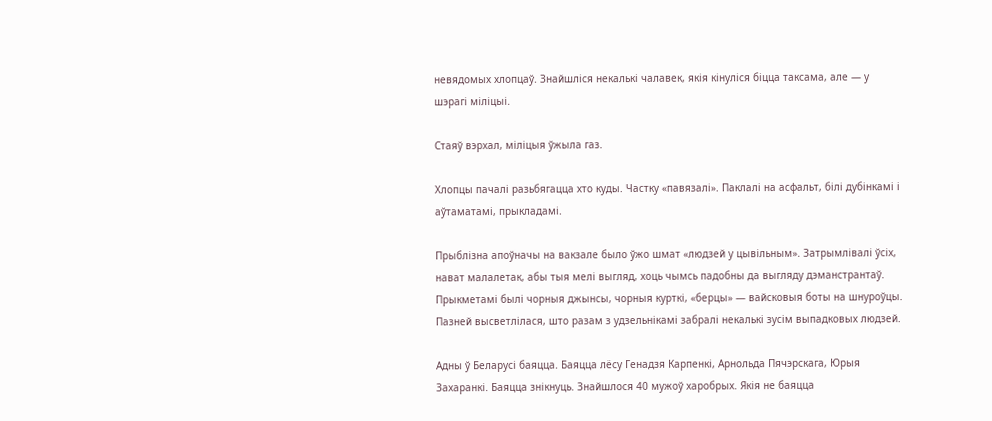невядомых хлопцаў. Знайшліся некалькі чалавек, якія кінуліся біцца таксама, але — у шэрагі міліцыі.

Стаяў вэрхал, міліцыя ўжыла газ.

Хлопцы пачалі разьбягацца хто куды. Частку «павязалі». Паклалі на асфальт, білі дубінкамі і аўтаматамі, прыкладамі.

Прыблізна апоўначы на вакзале было ўжо шмат «людзей у цывільным». Затрымлівалі ўсіх, нават малалетак, абы тыя мелі выгляд, хоць чымсь падобны да выгляду дэманстрантаў. Прыкметамі былі чорныя джынсы, чорныя курткі, «берцы» — вайсковыя боты на шнуроўцы. Пазней высветлілася, што разам з удзельнікамі забралі некалькі зусім выпадковых людзей.

Адны ў Беларусі баяцца. Баяцца лёсу Генадзя Карпенкі, Арнольда Пячэрскага, Юрыя Захаранкі. Баяцца знікнуць. Знайшлося 40 мужоў харобрых. Якія не баяцца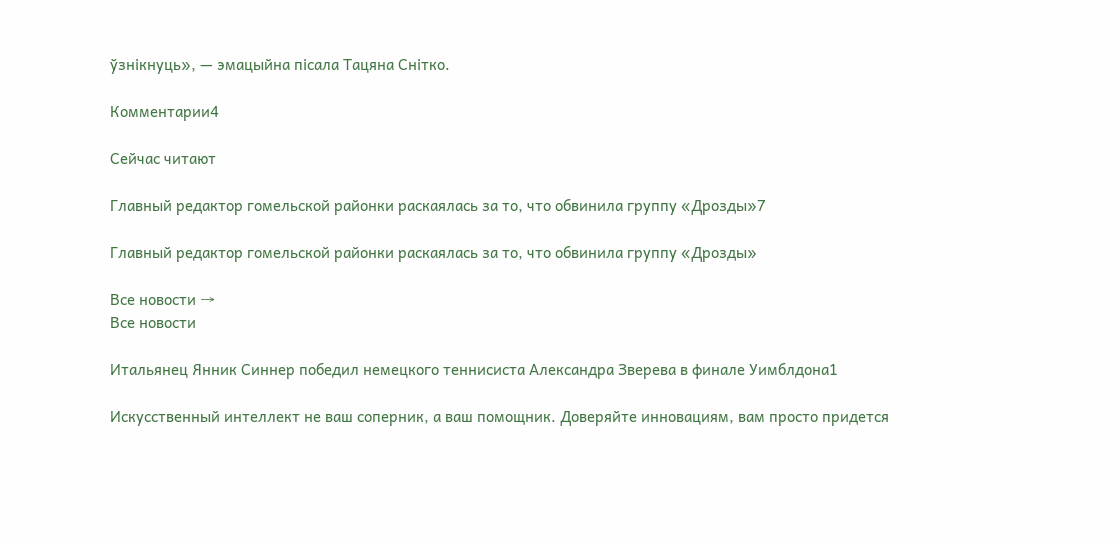ўзнікнуць», — эмацыйна пісала Тацяна Снітко.

Комментарии4

Сейчас читают

Главный редактор гомельской районки раскаялась за то, что обвинила группу «Дрозды»7

Главный редактор гомельской районки раскаялась за то, что обвинила группу «Дрозды»

Все новости →
Все новости

Итальянец Янник Синнер победил немецкого теннисиста Александра Зверева в финале Уимблдона1

Искусственный интеллект не ваш соперник, а ваш помощник. Доверяйте инновациям, вам просто придется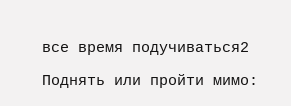все время подучиваться2

Поднять или пройти мимо: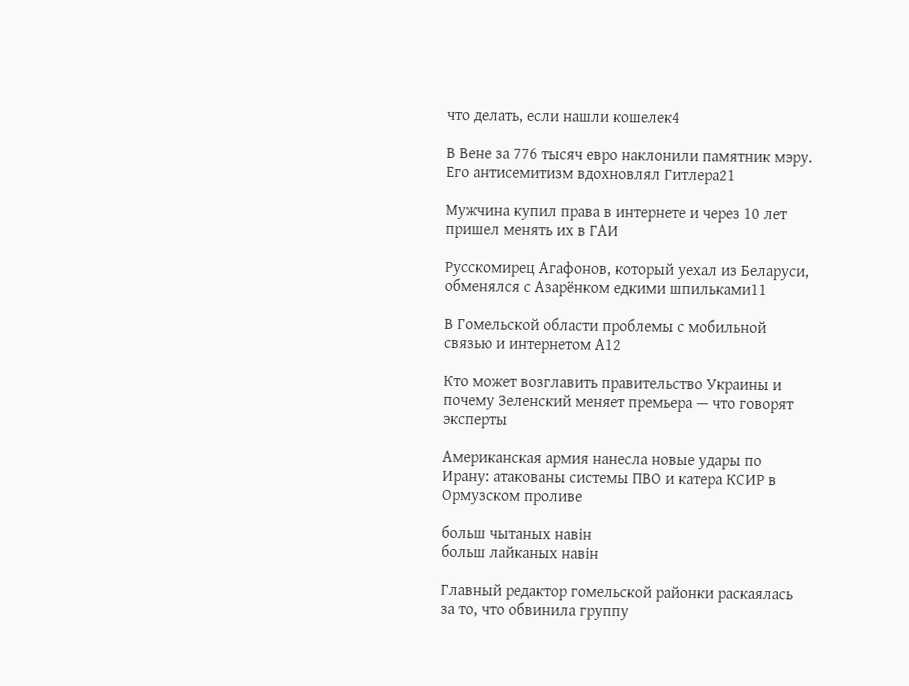что делать, если нашли кошелек4

В Вене за 776 тысяч евро наклонили памятник мэру. Его антисемитизм вдохновлял Гитлера21

Мужчина купил права в интернете и через 10 лет пришел менять их в ГАИ

Русскомирец Агафонов, который уехал из Беларуси, обменялся с Азарёнком едкими шпильками11

В Гомельской области проблемы с мобильной связью и интернетом А12

Кто может возглавить правительство Украины и почему Зеленский меняет премьера — что говорят эксперты

Американская армия нанесла новые удары по Ирану: атакованы системы ПВО и катера КСИР в Ормузском проливе

больш чытаных навін
больш лайканых навін

Главный редактор гомельской районки раскаялась за то, что обвинила группу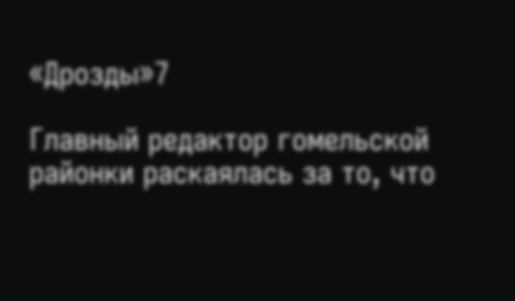«Дрозды»7

Главный редактор гомельской районки раскаялась за то, что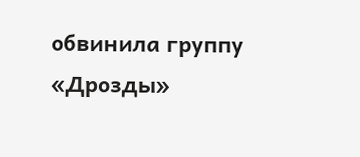обвинила группу «Дрозды»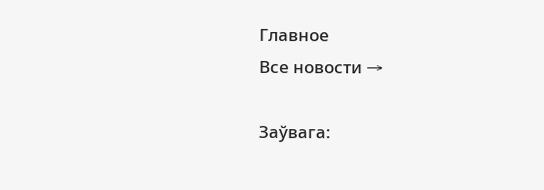Главное
Все новости →

Заўвага: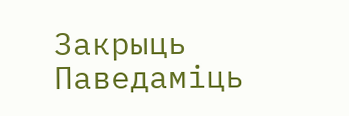Закрыць Паведаміць